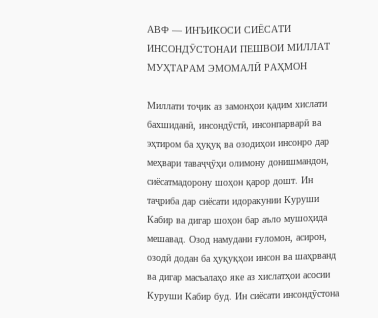АВФ — ИНЪИКОСИ СИЁСАТИ ИНСОНДӮСТОНАИ ПЕШВОИ МИЛЛАТ МУҲТАРАМ ЭМОМАЛӢ РАҲМОН

Миллати тоҷик аз замонҳои қадим хислати бахшиданӣ, инсондӯстӣ, инсонпарварӣ ва эҳтиром ба ҳуқуқ ва озодиҳои инсонро дар меҳвари таваҷҷӯҳи олимону донишмандон, сиёсатмадорону шоҳон қарор дошт. Ин таҷриба дар сиёсати идоракунии Куруши Кабир ва дигар шоҳон бар аъло мушоҳида мешавад. Озод намудани ғуломон, асирон, озодӣ додан ба ҳуқуқҳои инсон ва шаҳрванд ва дигар масъалаҳо яке аз хислатҳои асосии Куруши Кабир буд. Ин сиёсати инсондӯстона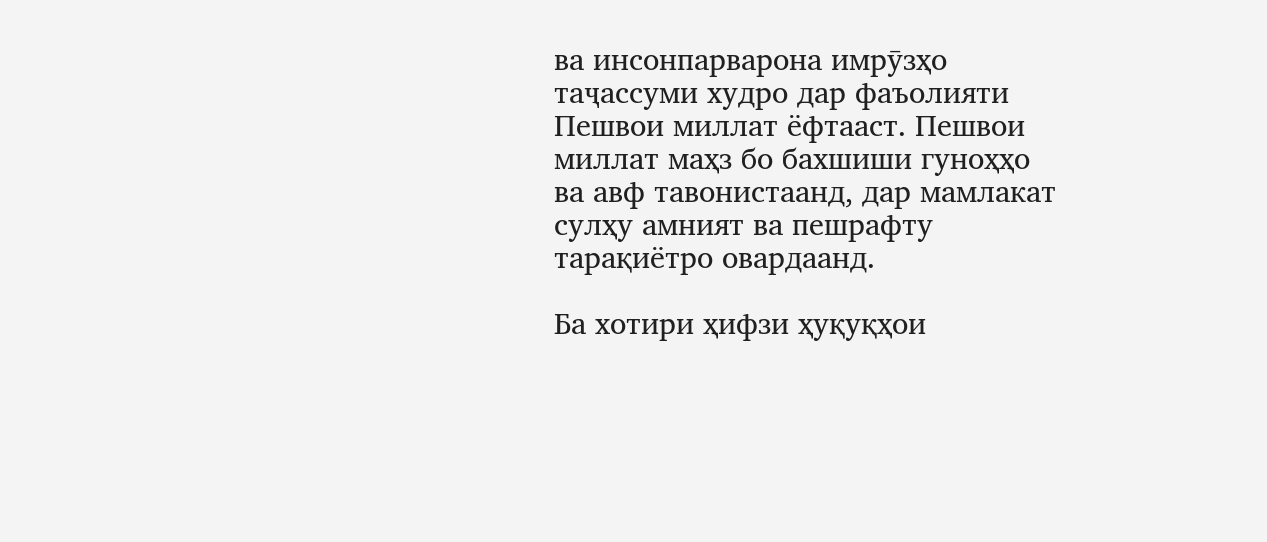ва инсонпарварона имрӯзҳо таҷассуми худро дар фаъолияти Пешвои миллат ёфтааст. Пешвои миллат маҳз бо бахшиши гуноҳҳо ва авф тавонистаанд, дар мамлакат сулҳу амният ва пешрафту тарақиётро овардаанд.

Ба хотири ҳифзи ҳуқуқҳои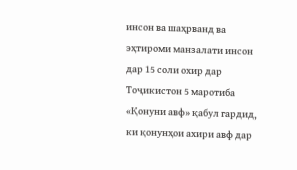инсон ва шаҳрванд ва эҳтироми манзалати инсон дар 15 соли охир дар Тоҷикистон 5 маротиба «Қонуни авф» қабул гардид, ки қонунҳои ахири авф дар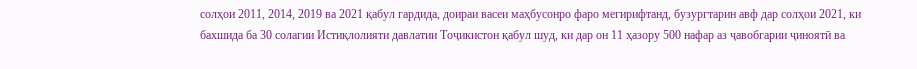солҳои 2011, 2014, 2019 ва 2021 қабул гардида, доираи васеи маҳбусонро фаро мегирифтанд, бузургтарин авф дар солҳои 2021, ки бахшида ба 30 солагии Истиқлолияти давлатии Тоҷикистон қабул шуд, ки дар он 11 ҳазору 500 нафар аз ҷавобгарии ҷиноятӣ ва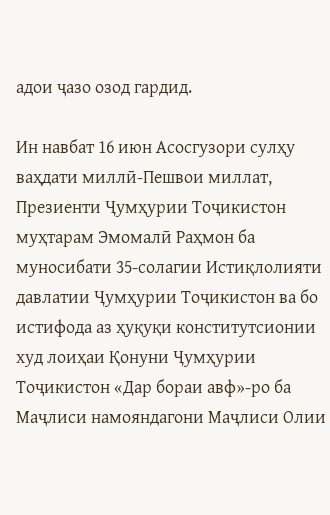адои ҷазо озод гардид.

Ин навбат 16 июн Асосгузори сулҳу ваҳдати миллӣ-Пешвои миллат, Презиенти Ҷумҳурии Тоҷикистон муҳтарам Эмомалӣ Раҳмон ба муносибати 35-солагии Истиқлолияти давлатии Ҷумҳурии Тоҷикистон ва бо истифода аз ҳуқуқи конститутсионии худ лоиҳаи Қонуни Ҷумҳурии Тоҷикистон «Дар бораи авф»-ро ба Маҷлиси намояндагони Маҷлиси Олии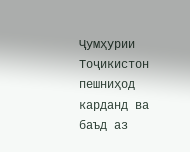Ҷумҳурии Тоҷикистон пешниҳод карданд ва баъд аз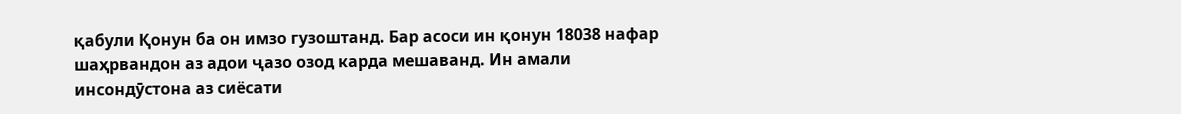қабули Қонун ба он имзо гузоштанд. Бар асоси ин қонун 18038 нафар шаҳрвандон аз адои ҷазо озод карда мешаванд. Ин амали инсондӯстона аз сиёсати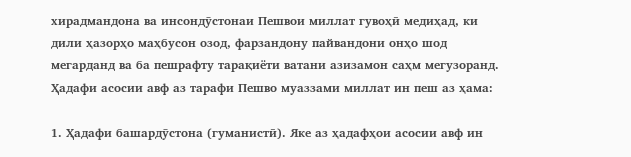хирадмандона ва инсондӯстонаи Пешвои миллат гувоҳӣ медиҳад, ки дили ҳазорҳо маҳбусон озод, фарзандону пайвандони онҳо шод мегарданд ва ба пешрафту тарақиёти ватани азизамон саҳм мегузоранд. Ҳадафи асосии авф аз тарафи Пешво муаззами миллат ин пеш аз ҳама:

1. Ҳадафи башардӯстона (гуманистӣ). Яке аз ҳадафҳои асосии авф ин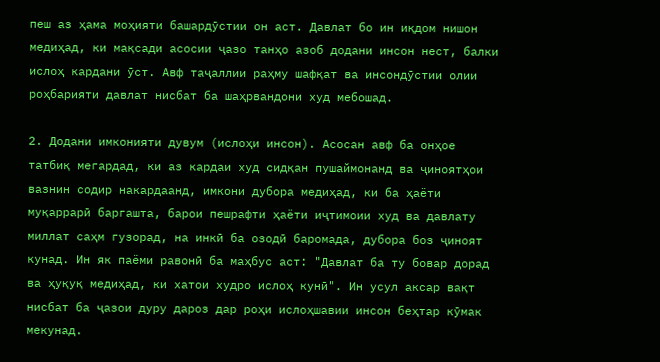пеш аз ҳама моҳияти башардӯстии он аст. Давлат бо ин иқдом нишон медиҳад, ки мақсади асосии ҷазо танҳо азоб додани инсон нест, балки ислоҳ кардани ӯст. Авф таҷаллии раҳму шафқат ва инсондӯстии олии роҳбарияти давлат нисбат ба шаҳрвандони худ мебошад.

2. Додани имконияти дувум (ислоҳи инсон). Асосан авф ба онҳое татбиқ мегардад, ки аз кардаи худ сидқан пушаймонанд ва ҷиноятҳои вазнин содир накардаанд, имкони дубора медиҳад, ки ба ҳаёти муқаррарӣ баргашта, барои пешрафти ҳаёти иҷтимоии худ ва давлату миллат саҳм гузорад, на инкӣ ба озодӣ баромада, дубора боз ҷиноят кунад. Ин як паёми равонӣ ба маҳбус аст: "Давлат ба ту бовар дорад ва ҳуқуқ медиҳад, ки хатои худро ислоҳ кунӣ". Ин усул аксар вақт нисбат ба ҷазои дуру дароз дар роҳи ислоҳшавии инсон беҳтар кӯмак мекунад.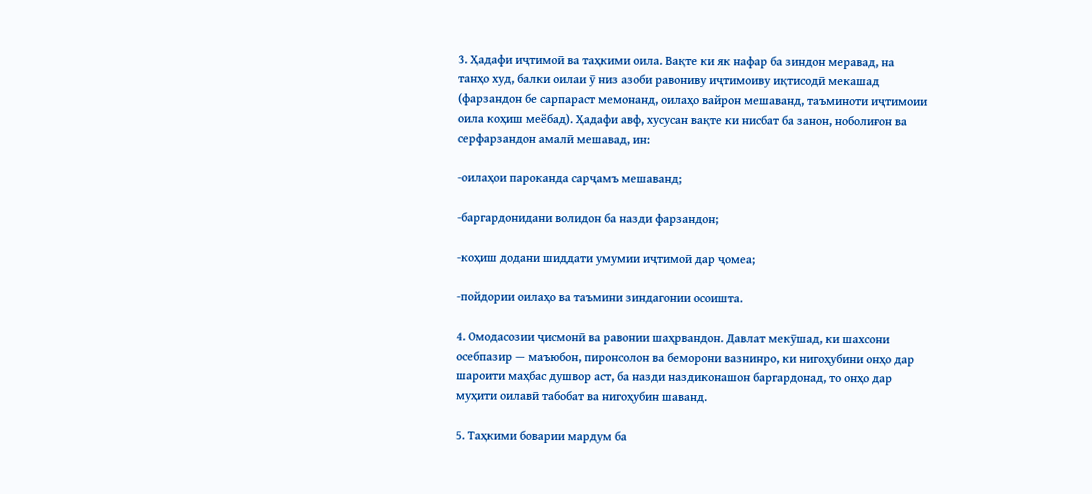3. Ҳадафи иҷтимоӣ ва таҳкими оила. Вақте ки як нафар ба зиндон меравад, на танҳо худ, балки оилаи ӯ низ азоби равониву иҷтимоиву иқтисодӣ мекашад (фарзандон бе сарпараст мемонанд, оилаҳо вайрон мешаванд, таъминоти иҷтимоии оила коҳиш меёбад). Ҳадафи авф, хусусан вақте ки нисбат ба занон, ноболиғон ва серфарзандон амалӣ мешавад, ин:

-оилаҳои пароканда сарҷамъ мешаванд;

-баргардонидани волидон ба назди фарзандон;

-коҳиш додани шиддати умумии иҷтимоӣ дар ҷомеа;

-пойдории оилаҳо ва таъмини зиндагонии осоишта.

4. Омодасозии ҷисмонӣ ва равонии шаҳрвандон. Давлат мекӯшад, ки шахсони осебпазир — маъюбон, пиронсолон ва беморони вазнинро, ки нигоҳубини онҳо дар шароити маҳбас душвор аст, ба назди наздиконашон баргардонад, то онҳо дар муҳити оилавӣ табобат ва нигоҳубин шаванд.

5. Таҳкими боварии мардум ба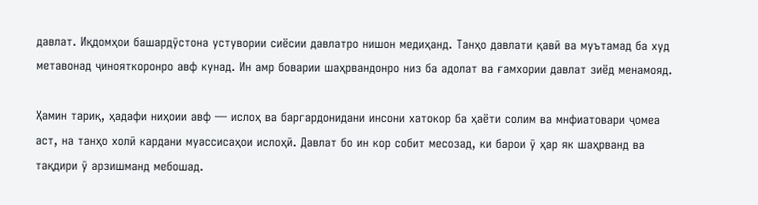давлат. Иқдомҳои башардӯстона устувории сиёсии давлатро нишон медиҳанд. Танҳо давлати қавӣ ва муътамад ба худ метавонад ҷинояткоронро авф кунад. Ин амр боварии шаҳрвандонро низ ба адолат ва ғамхории давлат зиёд менамояд.

Ҳамин тариқ, ҳадафи ниҳоии авф — ислоҳ ва баргардонидани инсони хатокор ба ҳаёти солим ва мнфиатовари ҷомеа аст, на танҳо холӣ кардани муассисаҳои ислоҳӣ. Давлат бо ин кор собит месозад, ки барои ӯ ҳар як шаҳрванд ва тақдири ӯ арзишманд мебошад.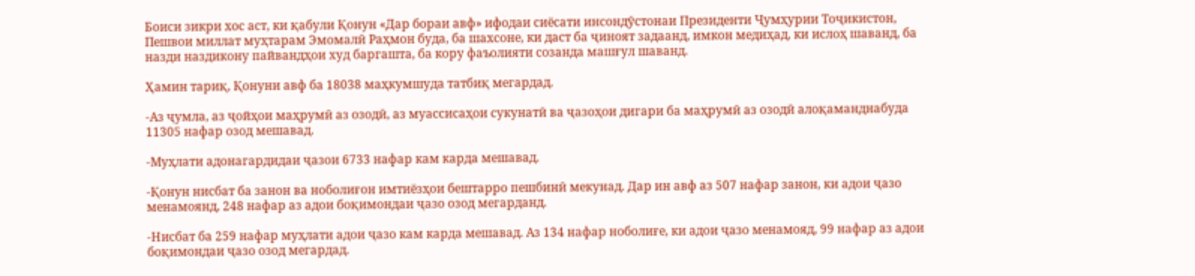Боиси зикри хос аст, ки қабули Қонун «Дар бораи авф» ифодаи сиёсати инсондӯстонаи Президенти Ҷумҳурии Тоҷикистон, Пешвои миллат муҳтарам Эмомалӣ Раҳмон буда, ба шахсоне, ки даст ба ҷиноят задаанд, имкон медиҳад, ки ислоҳ шаванд, ба назди наздикону пайвандҳои худ баргашта, ба кору фаъолияти созанда машғул шаванд.

Ҳамин тариқ, Қонуни авф ба 18038 маҳкумшуда татбиқ мегардад.

-Аз ҷумла, аз ҷойҳои маҳрумӣ аз озодӣ, аз муассисаҳои сукунатӣ ва ҷазоҳои дигари ба маҳрумӣ аз озодӣ алоқаманднабуда 11305 нафар озод мешавад.

-Муҳлати адонагардидаи ҷазои 6733 нафар кам карда мешавад.

-Қонун нисбат ба занон ва ноболиғон имтиёзҳои бештарро пешбинӣ мекунад. Дар ин авф аз 507 нафар занон, ки адои ҷазо менамоянд, 248 нафар аз адои боқимондаи ҷазо озод мегарданд.

-Нисбат ба 259 нафар муҳлати адои ҷазо кам карда мешавад. Аз 134 нафар ноболиғе, ки адои ҷазо менамояд, 99 нафар аз адои боқимондаи ҷазо озод мегардад.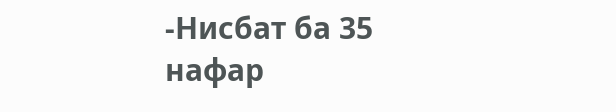-Нисбат ба 35 нафар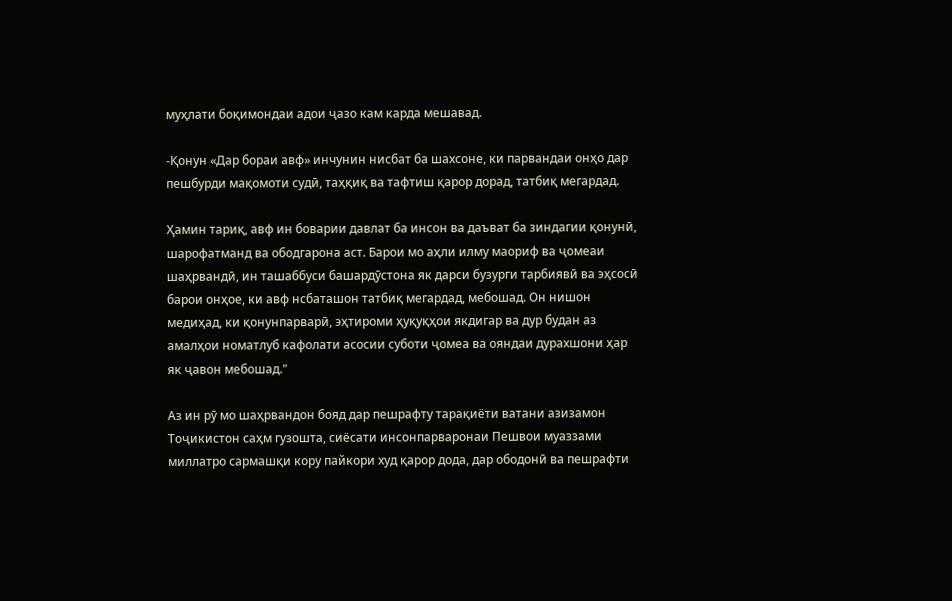муҳлати боқимондаи адои ҷазо кам карда мешавад.

-Қонун «Дар бораи авф» инчунин нисбат ба шахсоне, ки парвандаи онҳо дар пешбурди мақомоти судӣ, таҳқиқ ва тафтиш қарор дорад, татбиқ мегардад.

Ҳамин тариқ, авф ин боварии давлат ба инсон ва даъват ба зиндагии қонунӣ, шарофатманд ва ободгарона аст. Барои мо аҳли илму маориф ва ҷомеаи шаҳрвандӣ, ин ташаббуси башардӯстона як дарси бузурги тарбиявӣ ва эҳсосӣ барои онҳое, ки авф нсбаташон татбиқ мегардад, мебошад. Он нишон медиҳад, ки қонунпарварӣ, эҳтироми ҳуқуқҳои якдигар ва дур будан аз амалҳои номатлуб кафолати асосии суботи ҷомеа ва ояндаи дурахшони ҳар як ҷавон мебошад."

Аз ин рӯ мо шаҳрвандон бояд дар пешрафту тарақиёти ватани азизамон Тоҷикистон саҳм гузошта, сиёсати инсонпарваронаи Пешвои муаззами миллатро сармашқи кору пайкори худ қарор дода, дар ободонӣ ва пешрафти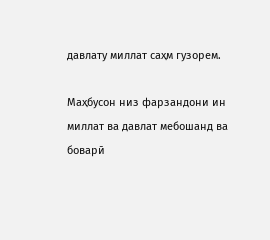давлату миллат саҳм гузорем.

Маҳбусон низ фарзандони ин миллат ва давлат мебошанд ва боварӣ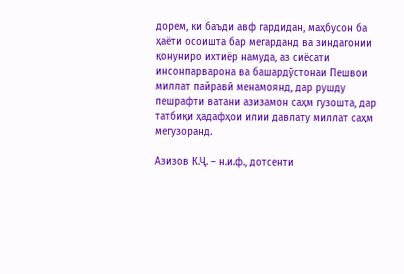дорем, ки баъди авф гардидан, маҳбусон ба ҳаёти осоишта бар мегарданд ва зиндагонии қонуниро ихтиёр намуда, аз сиёсати инсонпарварона ва башардӯстонаи Пешвои миллат пайравӣ менамоянд, дар рушду пешрафти ватани азизамон саҳм гузошта, дар татбиқи ҳадафҳои илии давлату миллат саҳм мегузоранд.

Азизов К.Ҷ. – н.и.ф., дотсенти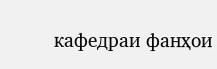кафедраи фанҳои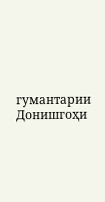гумантарии Донишгоҳи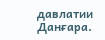давлатии Данғара.